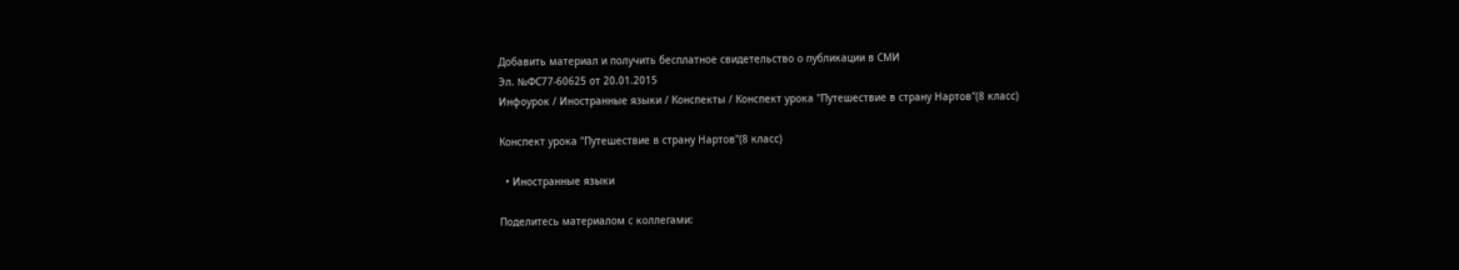Добавить материал и получить бесплатное свидетельство о публикации в СМИ
Эл. №ФС77-60625 от 20.01.2015
Инфоурок / Иностранные языки / Конспекты / Конспект урока "Путешествие в страну Нартов"(8 класс)

Конспект урока "Путешествие в страну Нартов"(8 класс)

  • Иностранные языки

Поделитесь материалом с коллегами: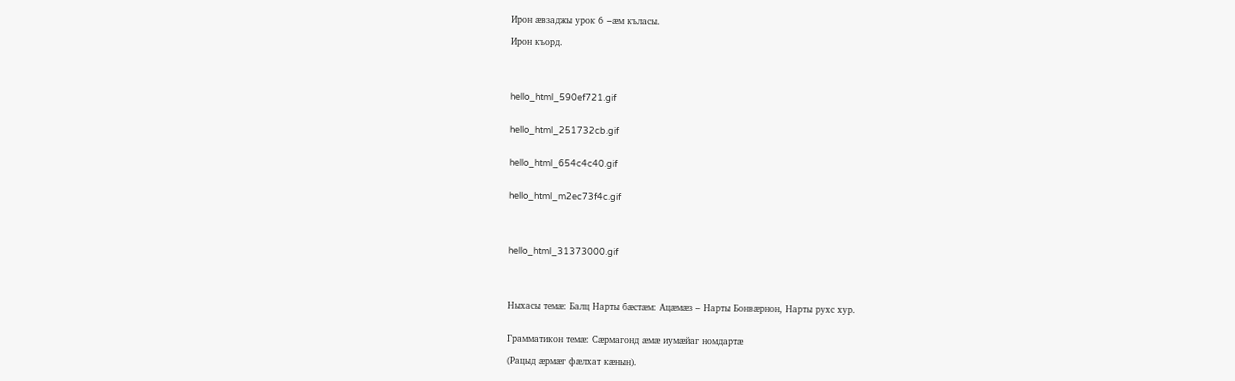Ирон æвзаджы урок 6 –æм къласы.

Ирон къорд.




hello_html_590ef721.gif


hello_html_251732cb.gif


hello_html_654c4c40.gif


hello_html_m2ec73f4c.gif




hello_html_31373000.gif




Ныхасы темæ: Балц Нарты бæстæм: Ацæмæз – Нарты Бонвæрнон, Нарты рухс хур.


Грамматикон темæ: Сæрмагонд æмæ иумæйаг номдартæ

(Рацыд æрмæг фæлхат кæнын).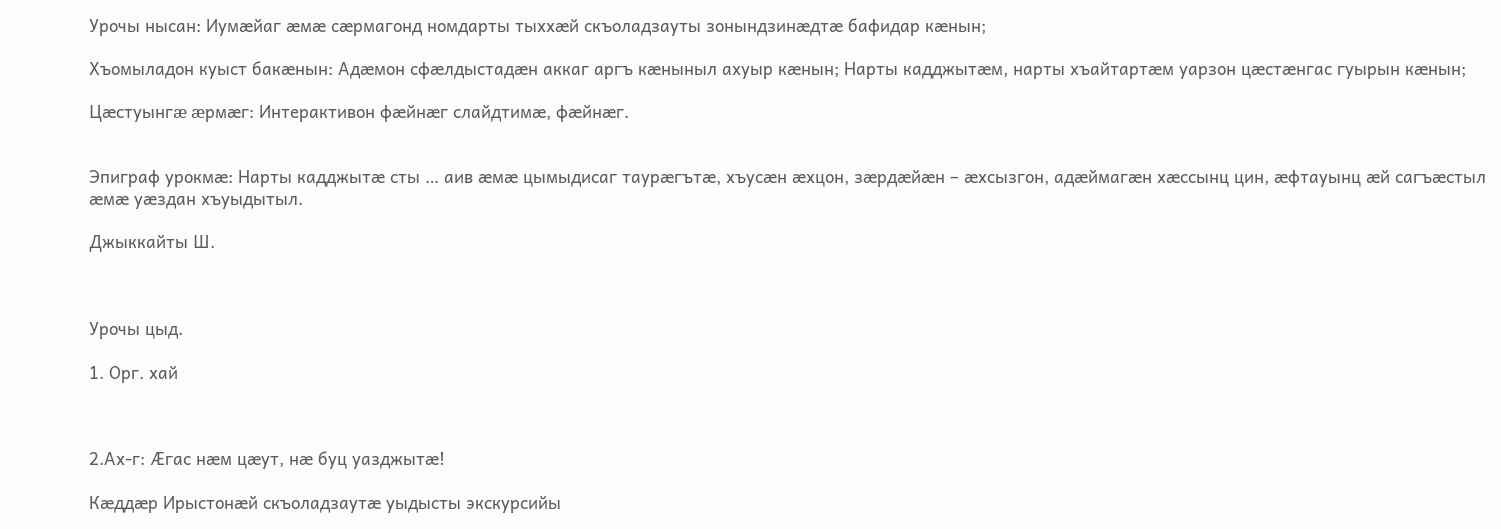Урочы нысан: Иумæйаг æмæ сæрмагонд номдарты тыххæй скъоладзауты зонындзинæдтæ бафидар кæнын;

Хъомыладон куыст бакæнын: Адæмон сфæлдыстадæн аккаг аргъ кæныныл ахуыр кæнын; Нарты кадджытæм, нарты хъайтартæм уарзон цæстæнгас гуырын кæнын;

Цæстуынгæ æрмæг: Интерактивон фæйнæг слайдтимæ, фæйнæг.


Эпиграф урокмæ: Нарты кадджытæ сты … аив æмæ цымыдисаг таурæгътæ, хъусæн æхцон, зæрдæйæн – æхсызгон, адæймагæн хæссынц цин, æфтауынц æй сагъæстыл æмæ уæздан хъуыдытыл.

Джыккайты Ш.



Урочы цыд.

1. Орг. хай



2.Ах-г: Æгас нæм цæут, нæ буц уазджытæ!

Кæддæр Ирыстонæй скъоладзаутæ уыдысты экскурсийы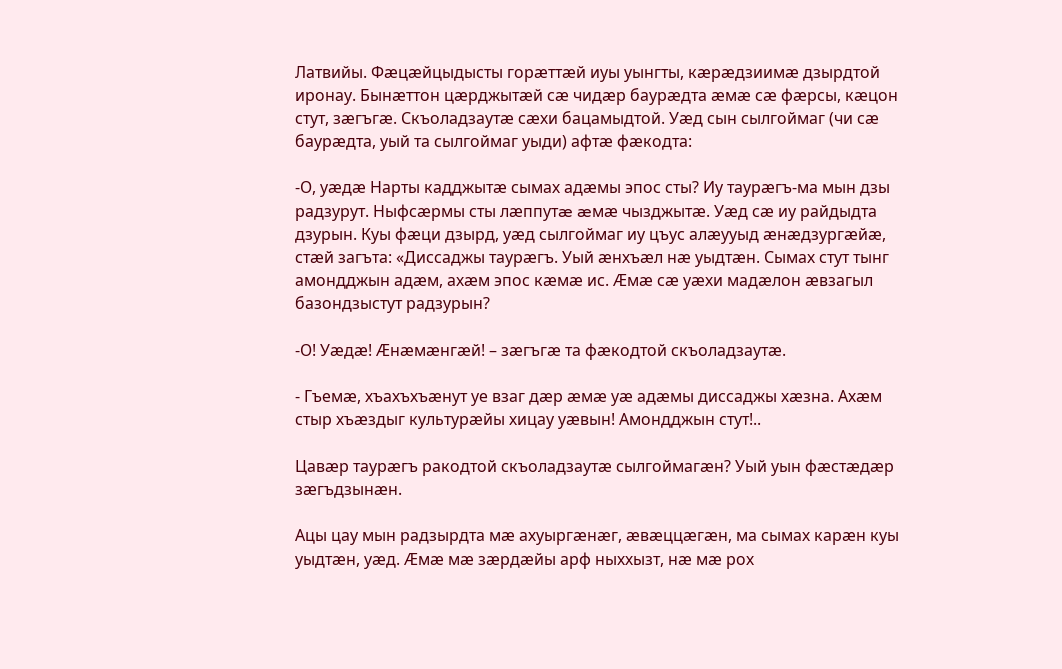Латвийы. Фæцæйцыдысты горæттæй иуы уынгты, кæрæдзиимæ дзырдтой иронау. Бынæттон цæрджытæй сæ чидæр баурæдта æмæ сæ фæрсы, кæцон стут, зæгъгæ. Скъоладзаутæ сæхи бацамыдтой. Уæд сын сылгоймаг (чи сæ баурæдта, уый та сылгоймаг уыди) афтæ фæкодта:

-О, уæдæ Нарты кадджытæ сымах адæмы эпос сты? Иу таурæгъ-ма мын дзы радзурут. Ныфсæрмы сты лæппутæ æмæ чызджытæ. Уæд сæ иу райдыдта дзурын. Куы фæци дзырд, уæд сылгоймаг иу цъус алæууыд æнæдзургæйæ, стæй загъта: «Диссаджы таурæгъ. Уый æнхъæл нæ уыдтæн. Сымах стут тынг амондджын адæм, ахæм эпос кæмæ ис. Æмæ сæ уæхи мадæлон æвзагыл базондзыстут радзурын?

-О! Уæдæ! Æнæмæнгæй! – зæгъгæ та фæкодтой скъоладзаутæ.

- Гъемæ, хъахъхъæнут уе взаг дæр æмæ уæ адæмы диссаджы хæзна. Ахæм стыр хъæздыг культурæйы хицау уæвын! Амондджын стут!..

Цавæр таурæгъ ракодтой скъоладзаутæ сылгоймагæн? Уый уын фæстæдæр зæгъдзынæн.

Ацы цау мын радзырдта мæ ахуыргæнæг, æвæццæгæн, ма сымах карæн куы уыдтæн, уæд. Æмæ мæ зæрдæйы арф ныххызт, нæ мæ рох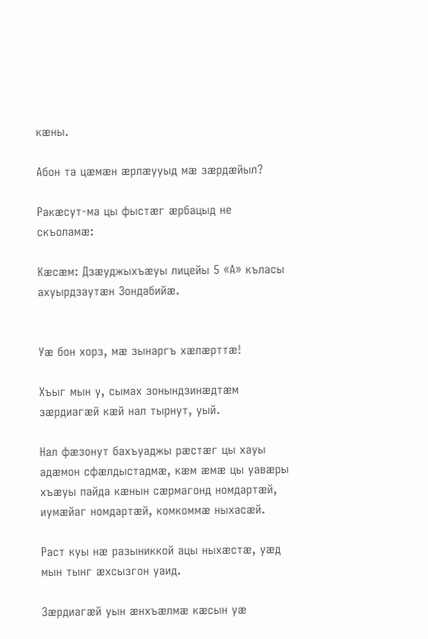кæны.

Абон та цæмæн æрлæууыд мæ зæрдæйыл?

Ракæсут-ма цы фыстæг æрбацыд не скъоламæ:

Кæсæм: Дзæуджыхъæуы лицейы 5 «А» къласы ахуырдзаутæн Зондабийæ.


Уæ бон хорз, мæ зынаргъ хæлæрттæ!

Хъыг мын у, сымах зонындзинæдтæм зæрдиагæй кæй нал тырнут, уый.

Нал фæзонут бахъуаджы рæстæг цы хауы адæмон сфæлдыстадмæ, кæм æмæ цы уавæры хъæуы пайда кæнын сæрмагонд номдартæй, иумæйаг номдартæй, комкоммæ ныхасæй.

Раст куы нæ разыниккой ацы ныхæстæ, уæд мын тынг æхсызгон уаид.

Зæрдиагæй уын æнхъæлмæ кæсын уæ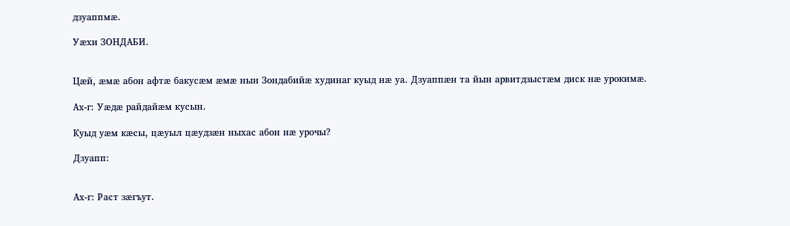дзуаппмæ.

Уæхи ЗОНДАБИ.


Цæй, æмæ абон афтæ бакусæм æмæ нын Зондабийæ худинаг куыд нæ уа. Дзуаппæн та йын арвитдзыстæм диск нæ урокимæ.

Ах-г: Уæдæ райдайæм кусын.

Куыд уæм кæсы, цæуыл цæудзæн ныхас абон нæ урочы?

Дзуапп:


Ах-г: Раст зæгъут.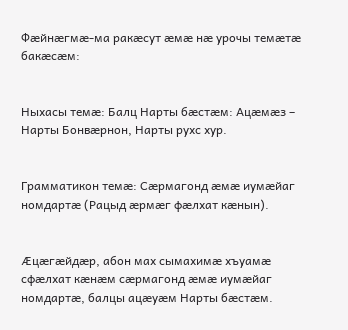Фæйнæгмæ-ма ракæсут æмæ нæ урочы темæтæ бакæсæм:


Ныхасы темæ: Балц Нарты бæстæм: Ацæмæз – Нарты Бонвæрнон, Нарты рухс хур.


Грамматикон темæ: Сæрмагонд æмæ иумæйаг номдартæ (Рацыд æрмæг фæлхат кæнын).


Æцæгæйдæр, абон мах сымахимæ хъуамæ сфæлхат кæнæм сæрмагонд æмæ иумæйаг номдартæ, балцы ацæуæм Нарты бæстæм.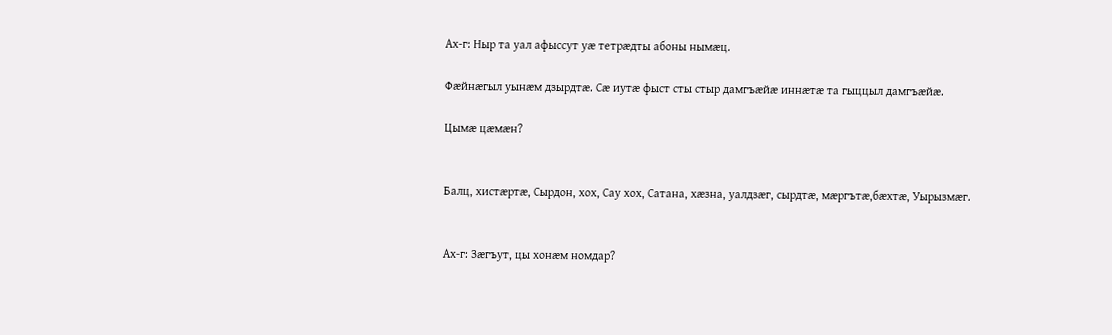Ах-г: Ныр та уал афыссут уæ тетрæдты абоны нымæц.

Фæйнæгыл уынæм дзырдтæ. Сæ иутæ фыст сты стыр дамгъæйæ иннæтæ та гыццыл дамгъæйæ.

Цымæ цæмæн?


Балц, хистæртæ, Сырдон, хох, Сау хох, Сатана, хæзна, уалдзæг, сырдтæ, мæргътæ,бæхтæ, Уырызмæг.


Ах-г: Зæгъут, цы хонæм номдар?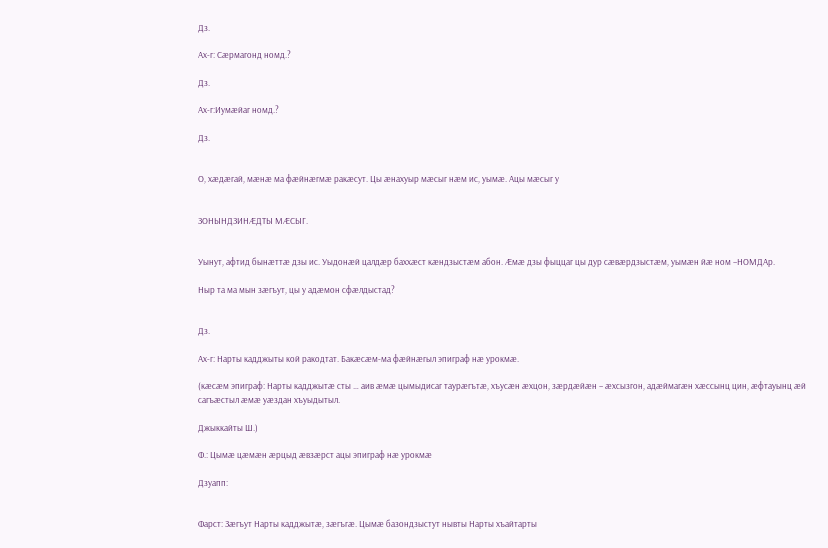Дз.

Ах-г: Сæрмагонд номд.?

Дз.

Ах-г:Иумæйаг номд.?

Дз.


О, хæдæгай, мæнæ ма фæйнæгмæ ракæсут. Цы æнахуыр мæсыг нæм ис, уымæ. Ацы мæсыг у


ЗОНЫНДЗИНÆДТЫ МÆСЫГ.


Уынут, афтид бынæттæ дзы ис. Уыдонæй цалдæр баххæст кæндзыстæм абон. Æмæ дзы фыццаг цы дур сæвæрдзыстæм, уымæн йæ ном –НОМДАр.

Ныр та ма мын зæгъут, цы у адæмон сфæлдыстад?


Дз.

Ах-г: Нарты кадджыты кой ракодтат. Бакæсæм-ма фæйнæгыл эпиграф нæ урокмæ.

(кæсæм эпиграф: Нарты кадджытæ сты … аив æмæ цымыдисаг таурæгътæ, хъусæн æхцон, зæрдæйæн – æхсызгон, адæймагæн хæссынц цин, æфтауынц æй сагъæстыл æмæ уæздан хъуыдытыл.

Джыккайты Ш.)

Ф.: Цымæ цæмæн æрцыд æвзæрст ацы эпиграф нæ урокмæ

Дзуапп:


Фарст: Зæгъут Нарты кадджытæ, зæгъгæ. Цымæ базондзыстут нывты Нарты хъайтарты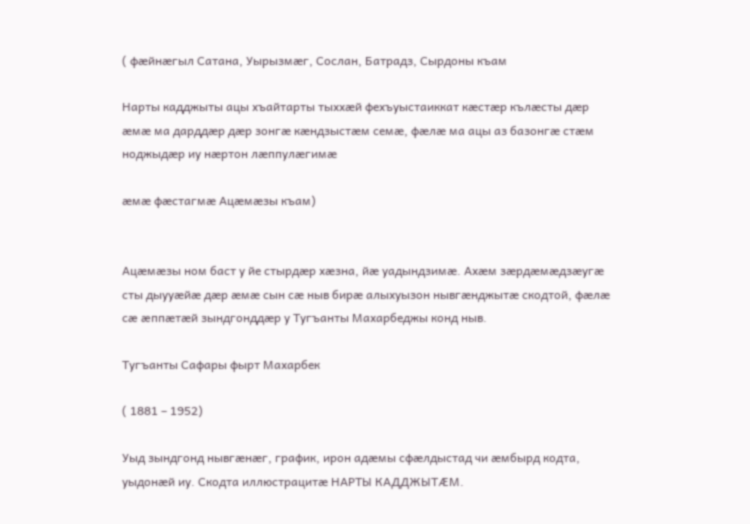( фæйнæгыл Сатана, Уырызмæг, Сослан, Батрадз, Сырдоны къам

Нарты кадджыты ацы хъайтарты тыххæй фехъуыстаиккат кæстæр кълæсты дæр æмæ ма дарддæр дæр зонгæ кæндзыстæм семæ, фæлæ ма ацы аз базонгæ стæм ноджыдæр иу нæртон лæппулæгимæ

æмæ фæстагмæ Ацæмæзы къам)


Ацæмæзы ном баст у йе стырдæр хæзна, йæ уадындзимæ. Ахæм зæрдæмæдзæугæ сты дыууæйæ дæр æмæ сын сæ ныв бирæ алыхуызон нывгæнджытæ скодтой, фæлæ сæ æппæтæй зындгонддæр у Тугъанты Махарбеджы конд ныв.

Тугъанты Сафары фырт Махарбек

( 1881 – 1952)

Уыд зындгонд нывгæнæг, график, ирон адæмы сфæлдыстад чи æмбырд кодта, уыдонæй иу. Скодта иллюстрацитæ НАРТЫ КАДДЖЫТÆМ.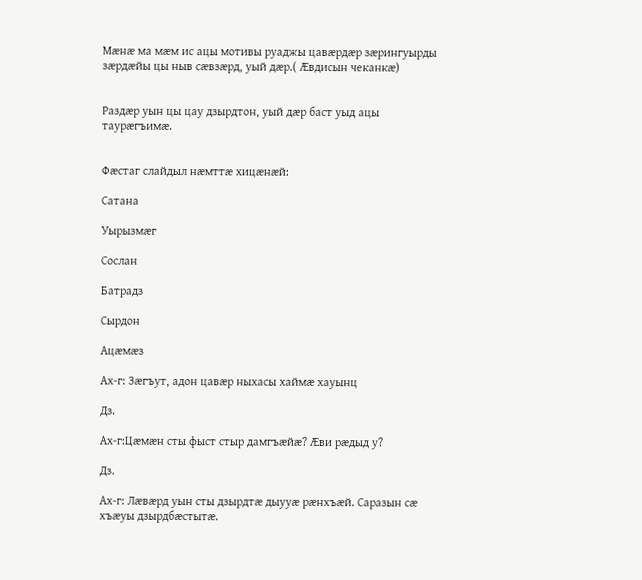Мæнæ ма мæм ис ацы мотивы руаджы цавæрдæр зæрингуырды зæрдæйы цы ныв сæвзæрд, уый дæр.( Æвдисын чеканкæ)


Раздæр уын цы цау дзырдтон, уый дæр баст уыд ацы таурæгъимæ.


Фæстаг слайдыл нæмттæ хицæнæй:

Сатана

Уырызмæг

Сослан

Батрадз

Сырдон

Ацæмæз

Ах-г: Зæгъут, адон цавæр ныхасы хаймæ хауынц

Дз.

Ах-г:Цæмæн сты фыст стыр дамгъæйæ? Æви рæдыд у?

Дз.

Ах-г: Лæвæрд уын сты дзырдтæ дыууæ рæнхъæй. Саразын сæ хъæуы дзырдбæстытæ.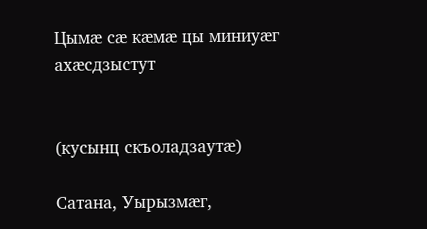Цымæ сæ кæмæ цы миниуæг ахæсдзыстут


(кусынц скъоладзаутæ)

Сатана, Уырызмæг,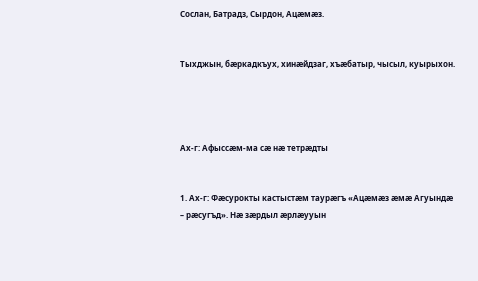Сослан, Батрадз, Сырдон, Ацæмæз.


Тыхджын, бæркадкъух, хинæйдзаг, хъæбатыр, чысыл, куырыхон.




Ах-г: Афыссæм-ма сæ нæ тетрæдты


1. Ах-г: Фæсурокты кастыстæм таурæгъ «Ацæмæз æмæ Агуындæ – рæсугъд». Нæ зæрдыл æрлæууын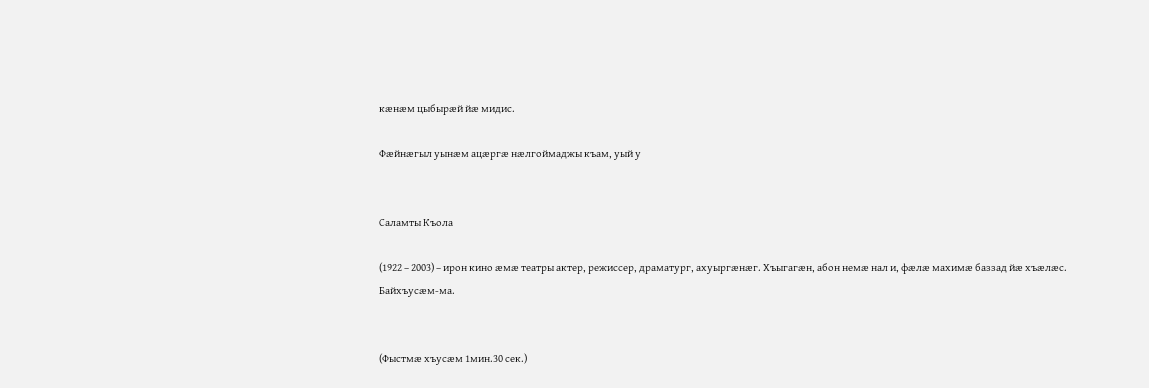кæнæм цыбырæй йæ мидис.

Фæйнæгыл уынæм ацæргæ нæлгоймаджы къам, уый у


Саламты Къола

(1922 – 2003) – ирон кино æмæ театры актер, режиссер, драматург, ахуыргæнæг. Хъыгагæн, абон немæ нал и, фæлæ махимæ баззад йæ хъæлæс. Байхъусæм-ма.


(Фыстмæ хъусæм 1мин.30 сек.)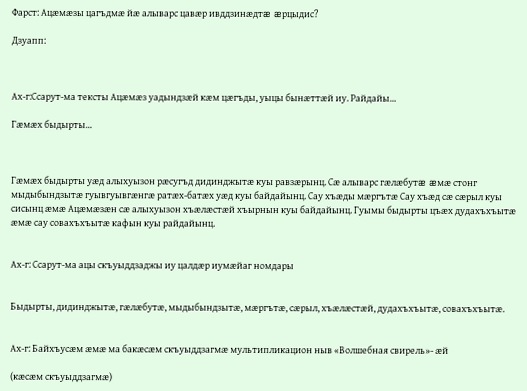Фарст: Ацæмæзы цагъдмæ йæ алыварс цавæр ивддзинæдтæ æрцыдис?

Дзуапп:



Ах-г:Ссарут-ма тексты Ацæмæз уадындзæй кæм цæгъды, уыцы бынæттæй иу. Райдайы…

Гæмæх быдырты…



Гæмæх быдырты уæд алыхуызон рæсугъд дидинджытæ куы равзæрынц. Сæ алыварс гæлæбутæ æмæ стонг мыдыбындзытæ гуывгуывгæнгæ ратæх-батæх уæд куы байдайынц. Сау хъæды мæргътæ Сау хъæд сæ сæрыл куы сисынц æмæ Ацæмæзæн сæ алыхуызон хъæлæстæй хъырнын куы байдайынц. Гуымы быдырты цъæх дудахъхъытæ æмæ сау совахъхъытæ кафын куы райдайынц.


Ах-г: Ссарут-ма ацы скъуыддзаджы иу цалдæр иумæйаг номдары


Быдырты, дидинджытæ, гæлæбутæ, мыдыбындзытæ, мæргътæ, сæрыл, хъæлæстæй, дудахъхъытæ, совахъхъытæ.


Ах-г: Байхъусæм æмæ ма бакæсæм скъуыддзагмæ мультипликацион ныв «Волшебная свирель»- æй

(кæсæм скъуыддзагмæ)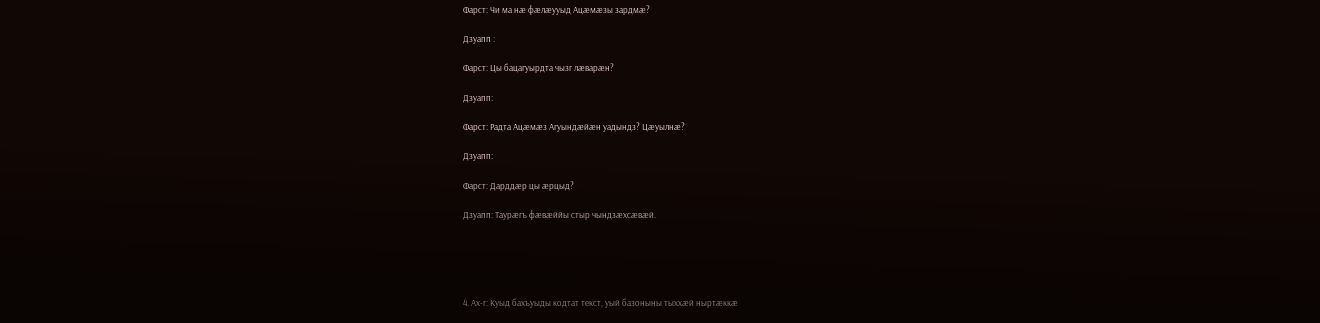Фарст: Чи ма нæ фæлæууыд Ацæмæзы зардмæ?

Дзуапп :

Фарст: Цы бацагуырдта чызг лæварæн?

Дзуапп:

Фарст: Радта Ацæмæз Агуындæйæн уадындз? Цæуылнæ?

Дзуапп:

Фарст: Дарддæр цы æрцыд?

Дзуапп: Таурæгъ фæвæййы стыр чындзæхсæвæй.





4. Ах-г: Куыд бахъуыды кодтат текст, уый базоныны тыххæй ныртæккæ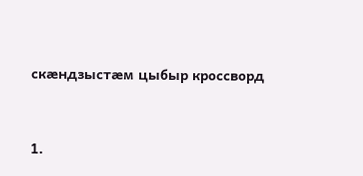скæндзыстæм цыбыр кроссворд



1.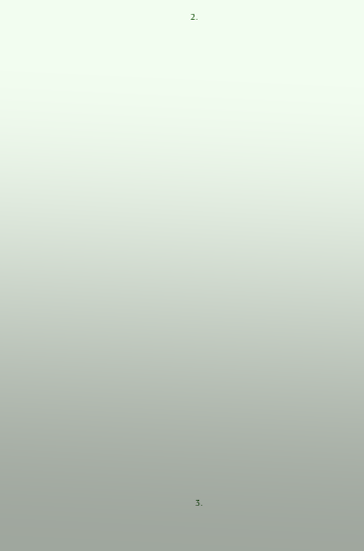2.


























3.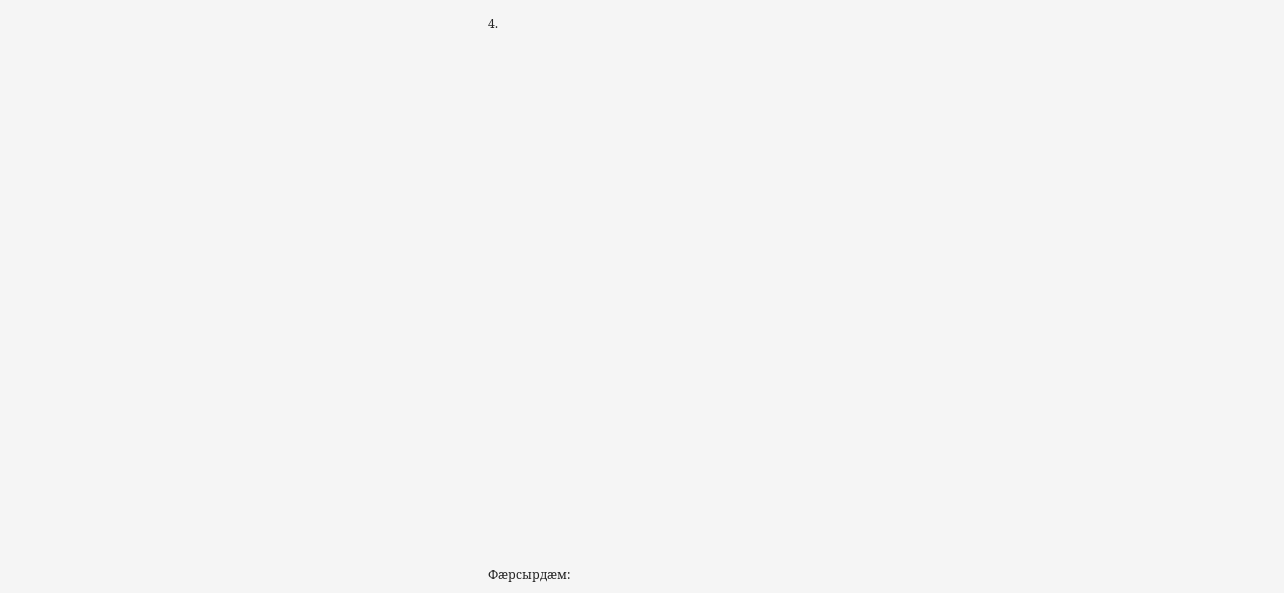4.

























Фæрсырдæм: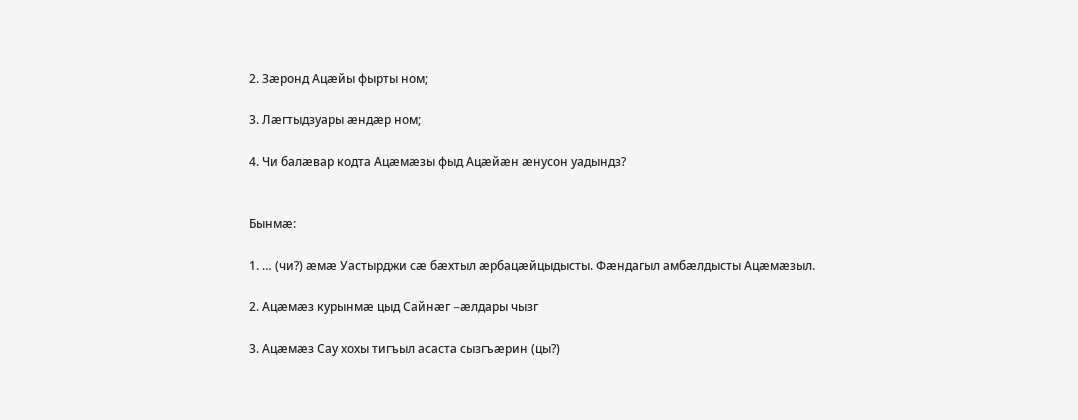2. Зæронд Ацæйы фырты ном;

3. Лæгтыдзуары æндæр ном;

4. Чи балæвар кодта Ацæмæзы фыд Ацæйæн æнусон уадындз?


Бынмæ:

1. … (чи?) æмæ Уастырджи сæ бæхтыл æрбацæйцыдысты. Фæндагыл амбæлдысты Ацæмæзыл.

2. Ацæмæз курынмæ цыд Сайнæг –æлдары чызг

3. Ацæмæз Сау хохы тигъыл асаста сызгъæрин (цы?)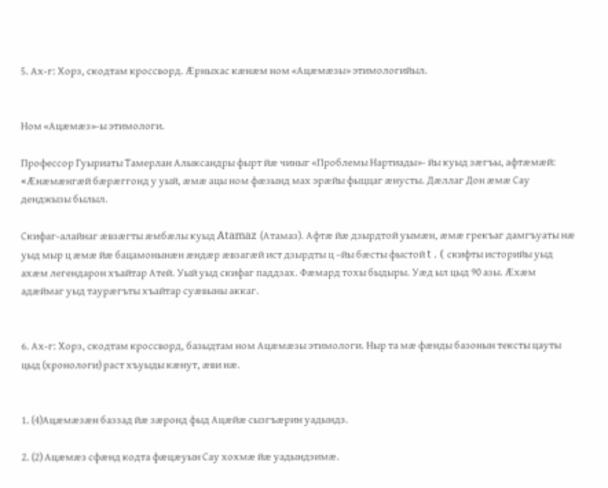5. Ах-г: Хорз, скодтам кроссворд. Æрныхас кæнæм ном «Ацæмæзы» этимологийыл.


Ном «Ацæмæз»-ы этимологи.

Профессор Гуыриаты Тамерлан Алыксандры фырт йæ чиныг «Проблемы Нартиады»- йы куыд зæгъы, афтæмæй: «Æнæмæнгæй бæрæггонд у уый, æмæ ацы ном фæзынд мах эрæйы фыццаг æнусты. Дæллаг Дон æмæ Сау денджызы былыл.

Скифаг-алайнаг æвзæгты æмбæлы куыд Atamaz (Атамаз). Афтæ йæ дзырдтой уымæн, æмæ грекъаг дамгъуаты нæ уыд мыр ц æмæ йæ бацамонынæн æндæр æвзагæй ист дзырдты ц –йы бæсты фыстой t . ( скифты историйы уыд ахæм легендарон хъайтар Атей. Уый уыд скифаг паддзах. Фæмард тохы быдыры. Уæд ыл цыд 90 азы. Æхæм адæймаг уыд таурæгъты хъайтар суæвыны аккаг.


6. Ах-г: Хорз, скодтам кроссворд, базыдтам ном Ацæмæзы этимологи. Ныр та мæ фæнды базонын тексты цауты цыд (хронологи) раст хъуыды кæнут, æви нæ.


1. (4)Ацæмæзæн баззад йæ зæронд фыд Ацæйæ сызгъæрин уадындз.

2. (2) Ацæмæз сфæнд кодта фæцæуын Сау хохмæ йæ уадындзимæ.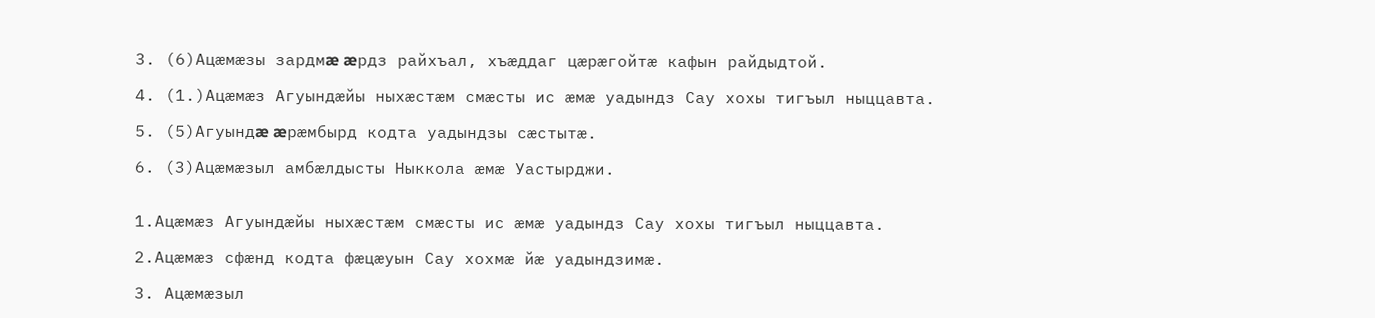3. (6)Ацæмæзы зардмæ æрдз райхъал, хъæддаг цæрæгойтæ кафын райдыдтой.

4. (1.)Ацæмæз Агуындæйы ныхæстæм смæсты ис æмæ уадындз Сау хохы тигъыл ныццавта.

5. (5)Агуындæ æрæмбырд кодта уадындзы сæстытæ.

6. (3)Ацæмæзыл амбæлдысты Ныккола æмæ Уастырджи.


1.Ацæмæз Агуындæйы ныхæстæм смæсты ис æмæ уадындз Сау хохы тигъыл ныццавта.

2.Ацæмæз сфæнд кодта фæцæуын Сау хохмæ йæ уадындзимæ.

3. Ацæмæзыл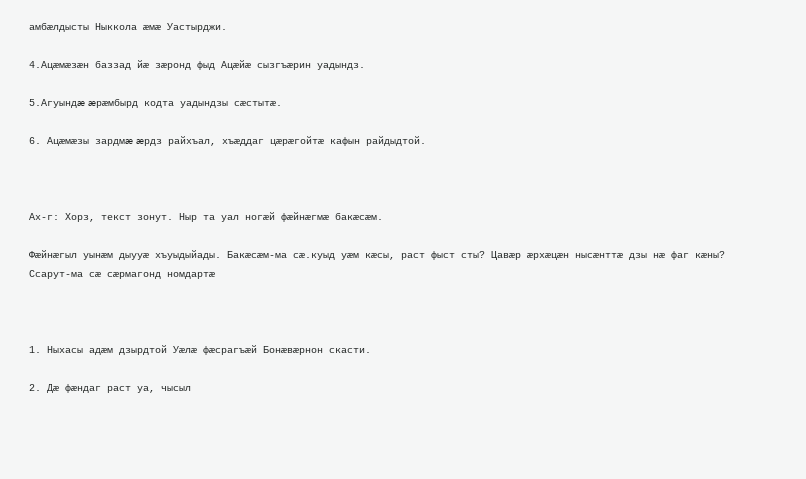амбæлдысты Ныккола æмæ Уастырджи.

4.Ацæмæзæн баззад йæ зæронд фыд Ацæйæ сызгъæрин уадындз.

5.Агуындæ æрæмбырд кодта уадындзы сæстытæ.

6. Ацæмæзы зардмæ æрдз райхъал, хъæддаг цæрæгойтæ кафын райдыдтой.



Ах-г: Хорз, текст зонут. Ныр та уал ногæй фæйнæгмæ бакæсæм.

Фæйнæгыл уынæм дыууæ хъуыдыйады. Бакæсæм-ма сæ.куыд уæм кæсы, раст фыст сты? Цавæр æрхæцæн нысæнттæ дзы нæ фаг кæны? Ссарут-ма сæ сæрмагонд номдартæ



1. Ныхасы адæм дзырдтой Уæлæ фæсрагъæй Бонæвæрнон скасти.

2. Дæ фæндаг раст уа, чысыл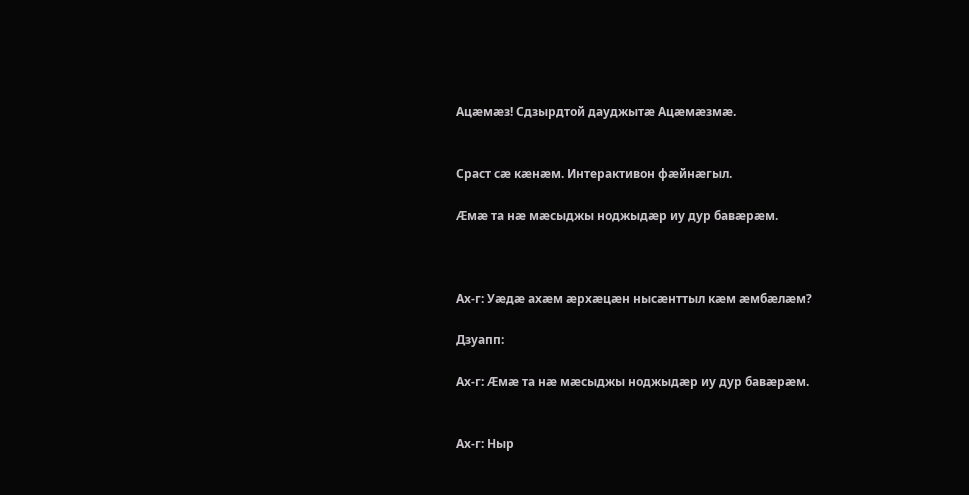Ацæмæз! Сдзырдтой дауджытæ Ацæмæзмæ.


Сраст сæ кæнæм. Интерактивон фæйнæгыл.

Æмæ та нæ мæсыджы ноджыдæр иу дур бавæрæм.



Ах-г: Уæдæ ахæм æрхæцæн нысæнттыл кæм æмбæлæм?

Дзуапп:

Ах-г: Æмæ та нæ мæсыджы ноджыдæр иу дур бавæрæм.


Ах-г: Ныр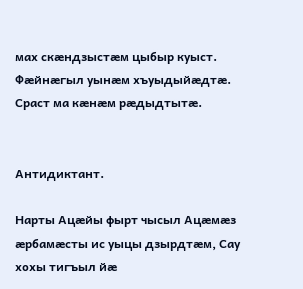мах скæндзыстæм цыбыр куыст. Фæйнæгыл уынæм хъуыдыйæдтæ. Сраст ма кæнæм рæдыдтытæ.


Антидиктант.

Нарты Ацæйы фырт чысыл Ацæмæз æрбамæсты ис уыцы дзырдтæм, Сау хохы тигъыл йæ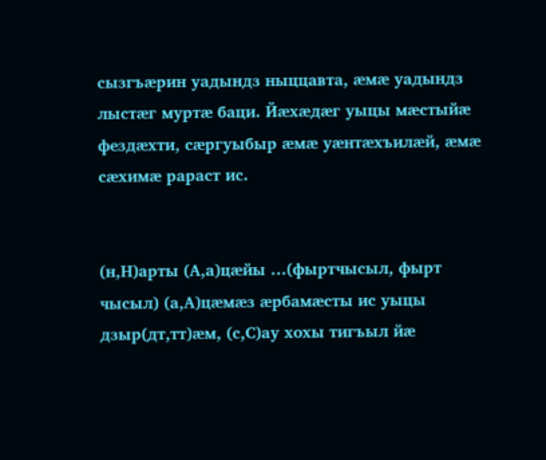сызгъæрин уадындз ныццавта, æмæ уадындз лыстæг муртæ баци. Йæхæдæг уыцы мæстыйæ фездæхти, сæргуыбыр æмæ уæнтæхъилæй, æмæ сæхимæ рараст ис.


(н,Н)арты (А,а)цæйы …(фыртчысыл, фырт чысыл) (а,А)цæмæз æрбамæсты ис уыцы дзыр(дт,тт)æм, (с,С)ау хохы тигъыл йæ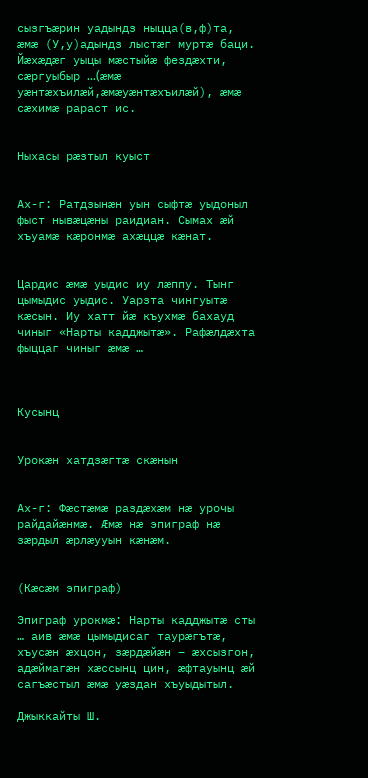сызгъæрин уадындз ныцца(в,ф)та, æмæ (У,у)адындз лыстæг муртæ баци. Йæхæдæг уыцы мæстыйæ фездæхти, сæргуыбыр …(æмæ уæнтæхъилæй,æмæуæнтæхъилæй), æмæ сæхимæ рараст ис.


Ныхасы рæзтыл куыст


Ах-г: Ратдзынæн уын сыфтæ уыдоныл фыст нывæцæны раидиан. Сымах æй хъуамæ кæронмæ ахæццæ кæнат.


Цардис æмæ уыдис иу лæппу. Тынг цымыдис уыдис. Уарзта чингуытæ кæсын. Иу хатт йæ къухмæ бахауд чиныг «Нарты кадджытæ». Рафæлдæхта фыццаг чиныг æмæ …



Кусынц


Урокæн хатдзæгтæ скæнын


Ах-г: Фæстæмæ раздæхæм нæ урочы райдайæнмæ. Æмæ нæ эпиграф нæ зæрдыл æрлæууын кæнæм.


(Кæсæм эпиграф)

Эпиграф урокмæ: Нарты кадджытæ сты … аив æмæ цымыдисаг таурæгътæ, хъусæн æхцон, зæрдæйæн – æхсызгон, адæймагæн хæссынц цин, æфтауынц æй сагъæстыл æмæ уæздан хъуыдытыл.

Джыккайты Ш.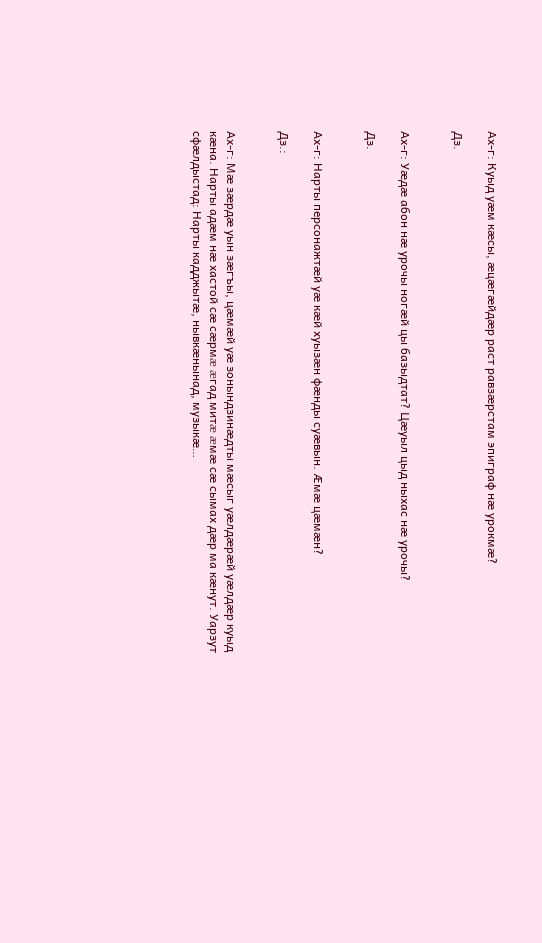Ах-г: Куыд уæм кæсы, æцæгæйдæр раст равзæрстам эпиграф нæ урокмæ?

Дз.


Ах-г: Уæдæ абон нæ урочы ногæй цы базыдтат? Цæуыл цыд ныхас нæ урочы?

Дз.


Ах-г: Нарты персонажтæй уæ кæй хуызæн фæнды суæвын. Æмæ цæмæн?

Дз.:


Ах-г: Мæ зæрдæ уын зæгъы, цæмæй уæ зонындзинæдты мæсыг уæлдæрæй уæлдæр куыд кæна. Нарты адæм нæ хастой сæ сæрмæ æгад митæ æмæ сæ сымах дæр ма кæнут. Уарзут сфæлдыстад: Нарты кадджытæ, нывкæнынад, музыкæ…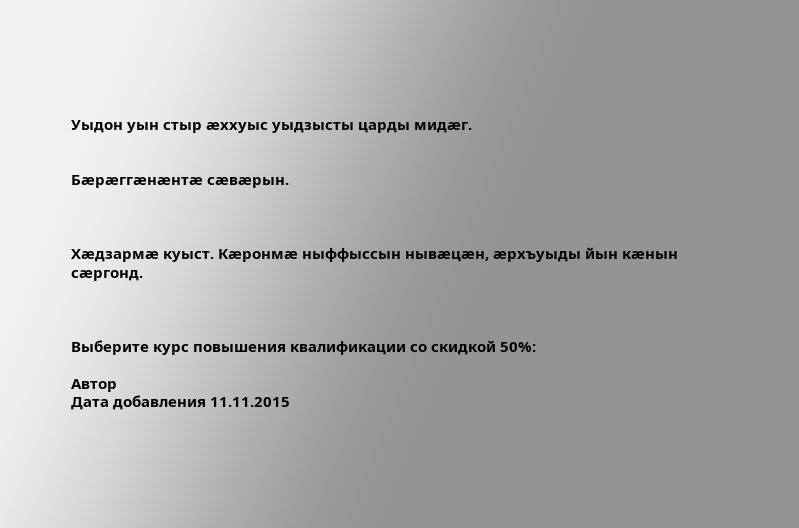Уыдон уын стыр æххуыс уыдзысты царды мидæг.


Бæрæггæнæнтæ сæвæрын.



Хæдзармæ куыст. Кæронмæ ныффыссын нывæцæн, æрхъуыды йын кæнын сæргонд.



Выберите курс повышения квалификации со скидкой 50%:

Автор
Дата добавления 11.11.2015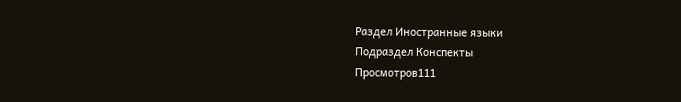Раздел Иностранные языки
Подраздел Конспекты
Просмотров111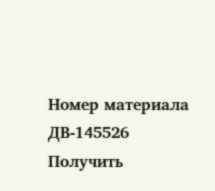Номер материала ДВ-145526
Получить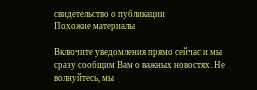свидетельство о публикации
Похожие материалы

Включите уведомления прямо сейчас и мы сразу сообщим Вам о важных новостях. Не волнуйтесь, мы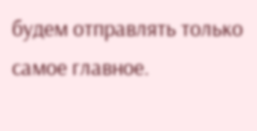будем отправлять только самое главное.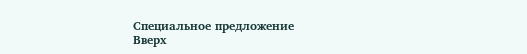Специальное предложение
Вверх